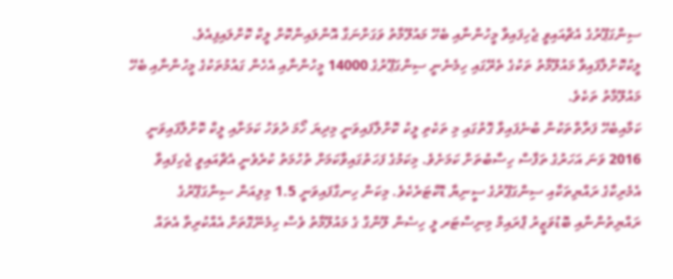ސިންގަޕޫރުގެ އެޗްއައިވީ ޖެހިފައިވާ މީހުންނާއި ބެހޭ މައުލޫމާތު ވަގަށްނަގާ އޮންލައިންކޮށް ލީކް ކޮށްލައިފިއެވެ.
ލީކުކޮށްލާފައިވާ މައުލޫމާތު ތަކުގެ ތެރޭގައި ހިމެނެނީ ސިންގަޕޫރުގެ 14000 މީހުންނާއި އެހެން ގައުމުތަކުގެ މީހުންނާއި ބެހޭ މައުލޫމާތު ތަކެވެ.
ކަމާއިބެހޭ ފަރާތްތަކުން ބުނެފައިވާ ގޮތުގައި މި ތަކެތި ލީކު ކޮށްލާފައިވަނީ މިދިޔަ ހޯމަ ދުވަހު ކަމަށާއި ލީކް ކޮށްލާފައިވަނީ 2016 ވަނަ އަހަރުގެ ތަފާސް ހިސާބުތަށް ކަމަށެވެ. މިކަމުގެ ފަހަތުގައިވާކަމަށް ތުހުމަތު ކުރެވެނީ އެޗްއައިވީ ޖެހިފައިވާ އެމެރިކާގެ ރައްޔިތަކާއި ސިންގަޕޫރުގެ ސީނިޔާ ޑޮކްޓަރެކެވެ. މިކަން ހިނގާފައިވަނީ 1.5 މިލިއަން ސިންގަޕޫރުގެ ރައްޔިތުންނާއި ބޮޑުވަޒީރު ޕްރައިމް މިނިސްޓަރ ލީ ހިސެން ލޫންގް ގެ މައުލޫމާތު ވެސް ހިމެނޭގޮތަށް އެއްކުރިތާ އެތައް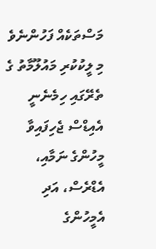މަސްތަކެއް ފަހުންނެވެ
މި ލީކުކުރި މައުލޫމާތު ގެ ތެރޭގައި ހިމެނެނީ އެއިޑްސް ޖެހިފައިވާ މީހުންގެ ނަމާއި، އެޑްރެސް، އަދި އެމީހުންގެ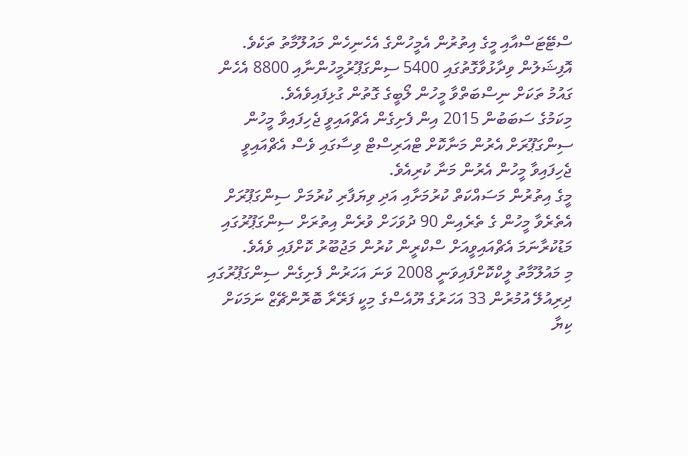ސްޓޭޓަސްއާއި މީގެ އިތުރުން އެމީހުންގެ އެހެނިހެން މައުލޫމާތު ތަކެވެ.
އޮފިޝަލުން ވިދާޅުވާގޮތުގައި 5400 ސިންގަޕޫރުމީހުންނާއި 8800 އެހެން ގައުމު ތަކަށް ނިސްބަތްވާ މީހުން ލޯބީގެ ގޮތުން ގުޅިފައިވެއެވެ.
މިކަމުގެ ސަބަބުން 2015 އިން ފެށިގެން އެޗްއައިވީ ޖެހިފައިވާ މީހުން ސިންގަޕޫރަށް އެރުން މަނާކޮށް ޓްއަރިސްޓް ވިސާގައި ވެސް އެޗްއައިވީ ޖެހިފައިވާ މީހުން އެރުން މަނާ ކުރިއެވެ.
މީގެ އިތުރުން މަސައްކަތް ކުރުމަށާއި އަދި ވިޔަފާރި ކުރުމަށް ސިންގަޕޫރަށް އެތެރެވާ މީހުން ގެ ތެރެއިން 90 ދުވަހަށް ވުރެން އިތުރަށް ސިންގަޕޫރުގައި މަޑުކުރާނަމަ އެޗްއައިވީއަށް ސްކްރީން ކުރުން މަޖުބޫރު ކޮށްފައި ވެއެވެ.
މި މައުލޫމާތު ލީކްކޮށްފައިވަނީ 2008 ވަނަ އަހަރުން ފެށިގެން ސިންގަޕޫރުގައި ދިރިއުލޭ އުމުރުން 33 އަހަރުގެ ޔޫއެސްގެ މިކީ ފަރޭރާ ބޮރޮންޗޭޒް ނަމަކަށް ކިޔާ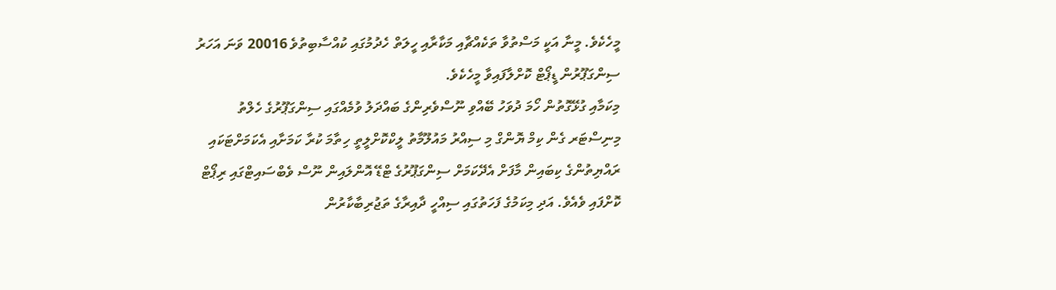މީހެކެވެ. މީނާ އަކީ މަސްތުވާ ތަކެއްޗާއި މަކާރާއި ހީލަތް ހެދުމުގައި ކުއްސާބިތުވެ 20016 ވަނަ އަހަރު ސިންގަޕޫރުން ޑީޕޯޓް ކޮށްލާފައިވާ މީހެކެވެ.
މިކަމާއި ގުޅޭގޮތުން ހޯމަ ދުވަހު ބޭއްވި ނޫސްވެރިންގެ ބައްދަލު ވުމެއްގައި ސިންގަޕޫރުގެ ހެލްތު މިނިސްޓަރ ގެން ކިމް ޔޮންގް މި ސިއްރު މައުލޫމާތު ލީކްކޮށްލީތީ ހިތާމަ ކުރާ ކަމަށާއި އެކަމަށްޓަކައި ރައްޔިތުންގެ ކިބައިން މާފަށް އެދޭކަމަށް ސިންގަޕޫރުގެ ޓްޑޭ އޮންލައިން ނޫސް ވެބްސައިޓްގައި ރިޕޯޓް ކޮށްފައި ވެއެވެ. އަދި މިކަމުގެ ފަހަތުގައި ސިއްހީ ދާއިރާގެ ތަޖުރިބާކާރުން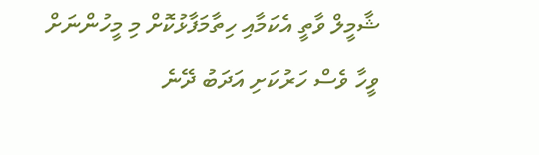ޝާމީލް ވާތީ އެކަމާއި ހިތާމަފާޅުކޮށް މި މީހުންނަށް ވީހާ ވެސް ހަރުކަށި އަދަބު ދޭނެ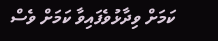ކަމަށް ވިދާޅުވެފައިވާ ކަމަށް ވެސް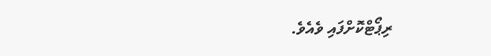ރިޕޯޓްކޮށްފައި ވެއެވެ.